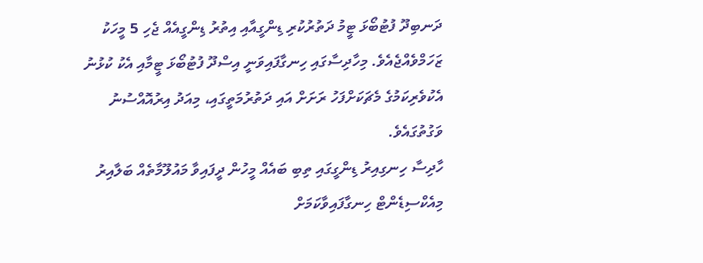ދަނބިދޫ ފުޓުބޯޅަ ޓީމު ދަތުރުކުރި ޑިންގީއާއި އިތުރު ޑިންގީއެއް ޖެހި 5 މީހަކު ޒަހަމްވެއްޖެއެވެ. މިހާދިސާގައި ހިނގާފައިވަނީ އިސްދޫ ފުޓުބޯޅަ ޓީމާއި އެކު ކުޅުނު އެކުވެރިކަމުގެ މެޗަކަށްފަހު ރަށަށް އައި ދަތުރުމަތީގައި، މިއަދު އިރުއޮއްސުނު ވަގުތުގައެވެ.
ހާދިސާ ހިނގިއިރު ޑިންގީގައި ތިބި ބައެއް މީހުން ދީފައިވާ މައުލޫމާތެއް ބަލާއިރު މިއެކްސިޑެންޓް ހިނގާފައިވާކަމަށް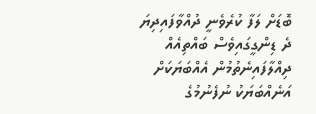ބޮޑަށް ލަފާ ކުރެވެނީ ދުއްވާފައިދިޔަ ދެ ޑިންގީގައިވެސް ބައްތިއެއް ދިއްލާފައިނެތުމުން އެއްބަޔަކަށް އަނެއްބަޔަކު ނުފެނުމުގެ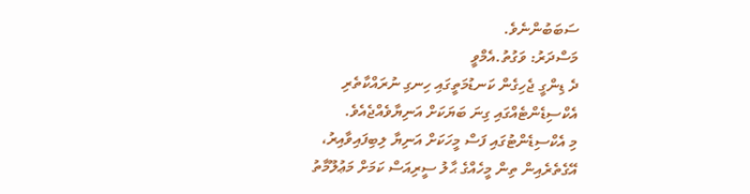ސަބަބުންނެވެ.
މަސްދަރު: ވަގުތު.އެމްވީ
ދެ ޑިންގީ ޖެހިގެން ކަނޑުމަތީގައި ހިނގި ނުރައްކާތެރި އެކްސިޑެންޓެއްގައި ގިނަ ބަޔަކަށް އަނިޔާވެއްޖެއެވެ.
މި އެކްސިޑެންޓުގައި ފަސް މީހަކަށް އަނިޔާ ލިބިފައިވާއިރު، އޭގެތެރެއިން ތިން މީހެއްގެ ޙާލު ސީރިއަސް ކަމަށް މަޢުލޫމާތު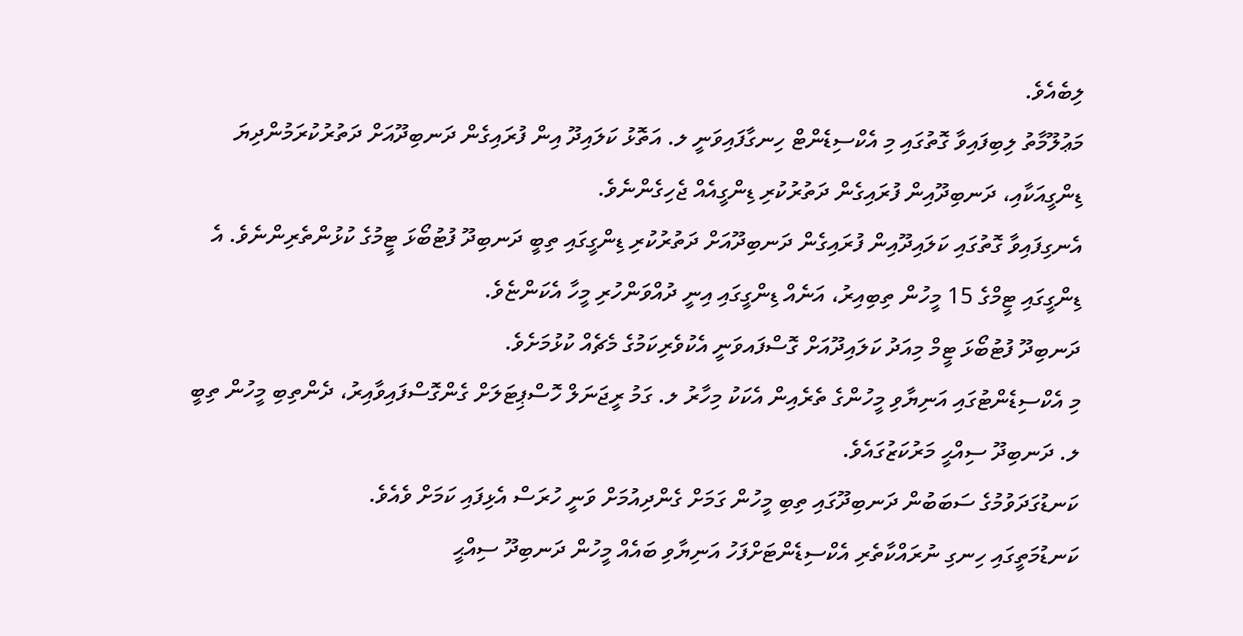ލިބެއެވެ.
މަޢުލޫމާތު ލިބިފައިވާ ގޮތުގައި މި އެކްސިޑެންޓް ހިނގާފައިވަނީ ލ. އަތޮޅު ކަލައިދޫ އިން ފުރައިގެން ދަނބިދޫއަށް ދަތުރުކުރަމުންދިޔަ ޑިންގީއަކާއި، ދަނބިދޫއިން ފުރައިގެން ދަތުރުކުރި ޑިންގީއެއް ޖެހިގެންނެވެ.
އެނގިފައިވާ ގޮތުގައި ކަލައިދޫއިން ފުރައިގެން ދަނބިދޫއަށް ދަތުރުކުރި ޑިންގީގައި ތިބީ ދަނބިދޫ ފުޓުބޯޅަ ޓީމުގެ ކުޅުންތެރިންނެވެ. އެ ޑިންގީގައި ޓީމްގެ 15 މީހުން ތިބިއިރު، އަނެއް ޑިންގީގައި އިނީ ދުއްވަންހުރި މީހާ އެކަންޏެވެ.
ދަނބިދޫ ފުޓުބޯޅަ ޓީމް މިއަދު ކަލައިދޫއަށް ގޮސްފައވަނީ އެކުވެރިކަމުގެ މެޗެއް ކުޅުމަށެވެ.
މި އެކްސިޑެންޓުގައި އަނިޔާވި މީހުންގެ ތެރެއިން އެކަކު މިހާރު ލ. ގަމު ރީޖަނަލް ހޮސްޕިޓަލަށް ގެންގޮސްފައިވާއިރު، ދެންތިބި މީހުން ތިބީ ލ. ދަނބިދޫ ސިއްޙީ މަރުކަޒުގައެވެ.
ކަނޑުގަދަވުމުގެ ސަބަބުން ދަނބިދޫގައި ތިބި މީހުން ގަމަށް ގެންދިއުމަށް ވަނީ ހުރަސް އެޅިފައި ކަމަށް ވެއެވެ.
ކަނޑުމަތީގައި ހިނގި ނުރައްކާތެރި އެކްސިޑެންޓަށްފަހު އަނިޔާވި ބައެއް މީހުން ދަނބިދޫ ސިއްޙީ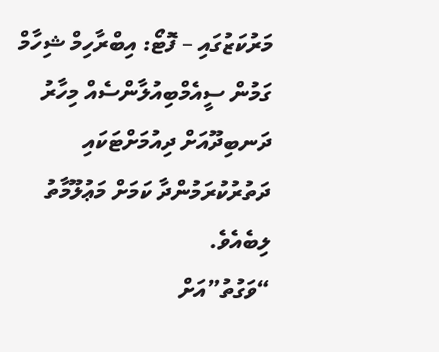މަރުކަޒުގައި – ފޮޓޯ: އިބްރާހިމް ޝިހާމް
ގަމުން ސީއެމްބިއުލާންސެއް މިހާރު ދަނބިދޫއަށް ދިއުމަށްޓަކައި ދަތުރުކުރަމުންދާ ކަމަށް މަޢުލޫމާތު ލިބެއެވެ.
“ވަގުތު”އަށް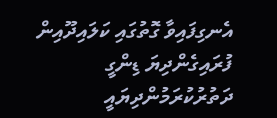އެނގިފައިވާ ގޮތުގައި ކަލައިދޫއިން ފުރައިގެންދިޔަ ޑިންގީ ދަތުރުކުރަމުންދިޔައީ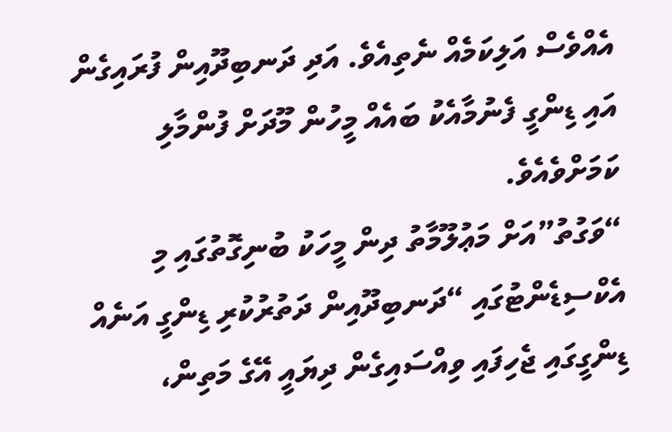އެއްވެސް އަލިކަމެއް ނެތިއެވެ. އަދި ދަނބިދޫއިން ފުރައިގެން އައި ޑިންގީ ފެނުމާއެކު ބައެއް މީހުން މޫދަށް ފުންމާލި ކަމަށްވެއެވެ.
“ވަގުތު”އަށް މަޢުލޫމާތު ދިން މީހަކު ބުނިގޮތުގައި މި އެކްސިޑެންޓުގައި “ދަނބިދޫއިން ދަތުރުކުރި ޑިންގީ އަނެއް ޑިންގީގައި ޖެހިފައި ވިއްސައިގެން ދިޔައީ އޭގެ މަތިން،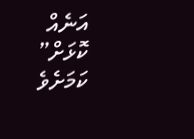އަނެއް ކޮޅަށް” ކަމަށެވެ